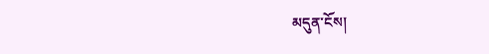མདུན་ངོས།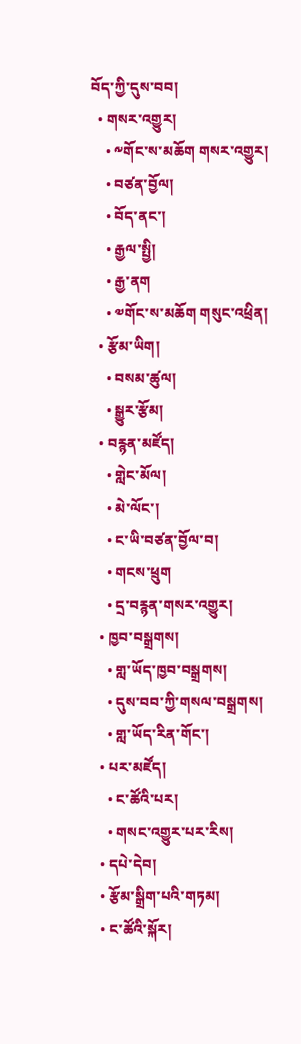བོད་ཀྱི་དུས་བབ།
  • གསར་འགྱུར།
    • ༸གོང་ས་མཆོག གསར་འགྱུར།
    • བཙན་བྱོལ།
    • བོད་ནང་།
    • རྒྱལ་སྤྱི།
    • རྒྱ་ནག
    • ༧གོང་ས་མཆོག གསུང་འཕྲིན།
  • རྩོམ་ཡིག།
    • བསམ་ཚུལ།
    • སྒྱུར་རྩོམ།
  • བརྙན་མཛོད།
    • གླེང་མོལ།
    • མེ་ལོང་།
    • ང་ཡི་བཙན་བྱོལ་བ།
    • གངས་ཕྲུག
    • དྲ་བརྙན་གསར་འགྱུར།
  • ཁྱབ་བསྒྲགས།
    • གླ་ཡོད་ཁྱབ་བསྒྲགས།
    • དུས་བབ་ཀྱི་གསལ་བསྒྲགས།
    • གླ་ཡོད་རིན་གོང་།
  • པར་མཛོད།
    • ང་ཚོའི་པར།
    • གསང་འགྱུར་པར་རིས།
  • དཔེ་དེབ།
  • རྩོམ་སྒྲིག་པའི་གཏམ།
  • ང་ཚོའི་སྐོར།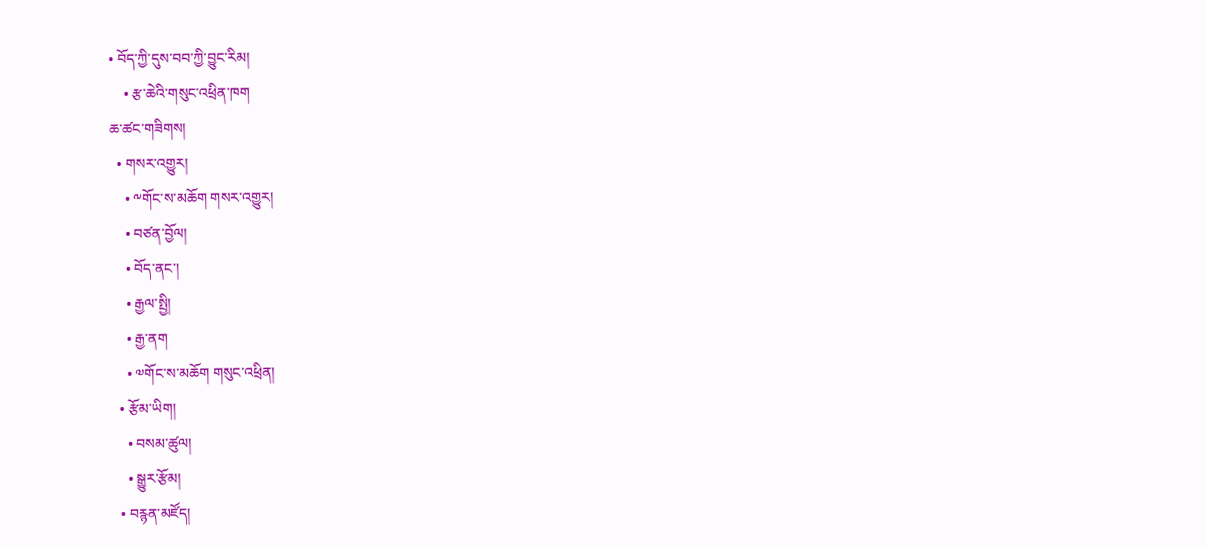• བོད་ཀྱི་དུས་བབ་ཀྱི་བྱུང་རིམ།
    • རྩ་ཆེའི་གསུང་འཕྲིན་ཁག
ཆ་ཚང་གཟིགས།
  • གསར་འགྱུར།
    • ༸གོང་ས་མཆོག གསར་འགྱུར།
    • བཙན་བྱོལ།
    • བོད་ནང་།
    • རྒྱལ་སྤྱི།
    • རྒྱ་ནག
    • ༧གོང་ས་མཆོག གསུང་འཕྲིན།
  • རྩོམ་ཡིག།
    • བསམ་ཚུལ།
    • སྒྱུར་རྩོམ།
  • བརྙན་མཛོད།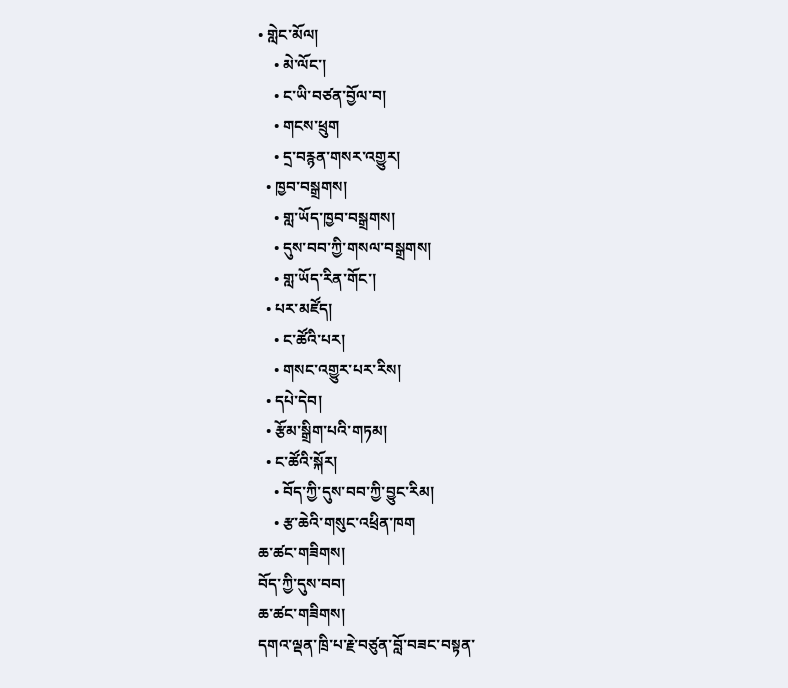• གླེང་མོལ།
    • མེ་ལོང་།
    • ང་ཡི་བཙན་བྱོལ་བ།
    • གངས་ཕྲུག
    • དྲ་བརྙན་གསར་འགྱུར།
  • ཁྱབ་བསྒྲགས།
    • གླ་ཡོད་ཁྱབ་བསྒྲགས།
    • དུས་བབ་ཀྱི་གསལ་བསྒྲགས།
    • གླ་ཡོད་རིན་གོང་།
  • པར་མཛོད།
    • ང་ཚོའི་པར།
    • གསང་འགྱུར་པར་རིས།
  • དཔེ་དེབ།
  • རྩོམ་སྒྲིག་པའི་གཏམ།
  • ང་ཚོའི་སྐོར།
    • བོད་ཀྱི་དུས་བབ་ཀྱི་བྱུང་རིམ།
    • རྩ་ཆེའི་གསུང་འཕྲིན་ཁག
ཆ་ཚང་གཟིགས།
བོད་ཀྱི་དུས་བབ།
ཆ་ཚང་གཟིགས།
དགའ་ལྡན་ཁྲི་པ་རྗེ་བཙུན་བློ་བཟང་བསྟན་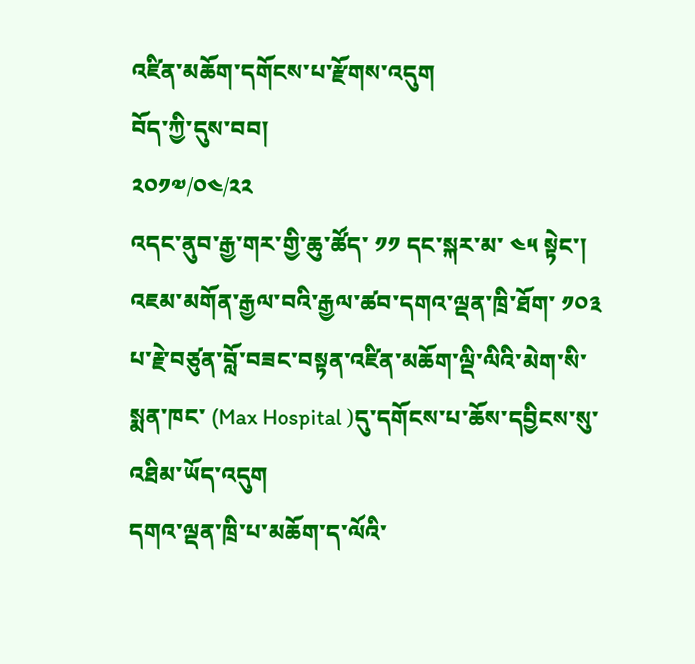འཛིན་མཆོག་དགོངས་པ་རྫོགས་འདུག
བོད་ཀྱི་དུས་བབ།
༢༠༡༧/༠༤/༢༢
འདང་ནུབ་རྒྱ་གར་གྱི་ཆུ་ཚོད་ ༡༡ དང་སྐར་མ་ ༤༥ སྟེང་། འཇམ་མགོན་རྒྱལ་བའི་རྒྱལ་ཚབ་དགའ་ལྡན་ཁྲི་ཐོག་ ༡༠༣ པ་རྗེ་བཙུན་བློ་བཟང་བསྟན་འཛིན་མཆོག་ལྡི་ལིའི་མེག་སི་སྨན་ཁང་ (Max Hospital )དུ་དགོངས་པ་ཆོས་དབྱིངས་སུ་འཐིམ་ཡོད་འདུག
དགའ་ལྡན་ཁྲི་པ་མཆོག་ད་ལོའི་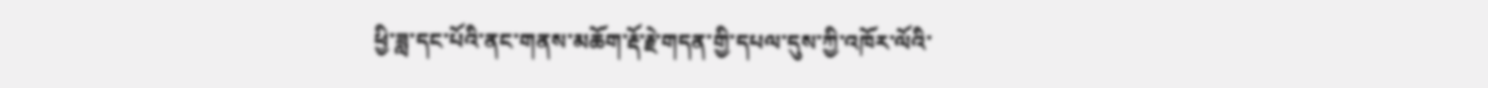ཕྱི་ཟླ་དང་པོའི་ནང་གནས་མཆོག་རྡོ་རྗེ་གདན་གྱི་དཔལ་དུས་ཀྱི་འཁོར་ལོའི་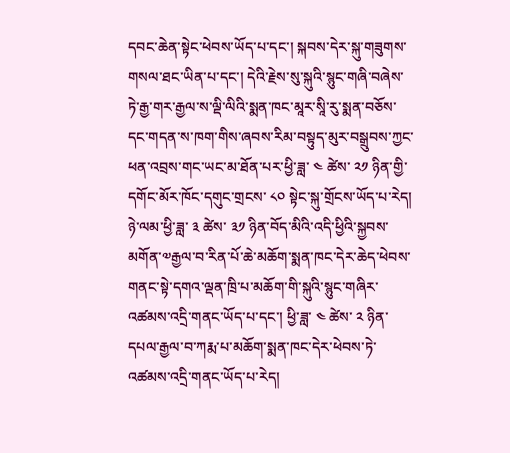དབང་ཆེན་སྟེང་ཕེབས་ཡོད་པ་དང་། སྐབས་དེར་སྐུ་གཟུགས་གསལ་ཐང་ཡིན་པ་དང་། དེའི་རྗེས་སུ་སྐུའི་སྙུང་གཞི་བཞེས་ཏེ་རྒྱ་གར་རྒྱལ་ས་ལྡི་ལིའི་སྨན་ཁང་མཱར་སཱི་རུ་སྨན་བཅོས་དང་གདན་ས་ཁག་གིས་ཞབས་རིམ་བསྟུད་མུར་བསྒྲུབས་ཀྱང་ཕན་འབྲས་གང་ཡང་མ་ཐོན་པར་ཕྱི་ཟླ་ ༤ ཚེས་ ༢༡ ཉིན་གྱི་དགོང་མོར་ཁོང་དགུང་གྲངས་ ༨༠ སྟེང་སྐུ་གྲོངས་ཡོད་པ་རེད།
ཉེ་ལམ་ཕྱི་ཟླ་ ༣ ཚེས་ ༣༡ ཉིན་བོད་མིའི་འདི་ཕྱིའི་སྐྱབས་མགོན་༧རྒྱལ་བ་རིན་པོ་ཆེ་མཆོག་སྨན་ཁང་དེར་ཆེད་ཕེབས་གནང་སྟེ་དགའ་ལྡན་ཁྲི་པ་མཆོག་གི་སྐུའི་སྙུང་གཞིར་འཚམས་འདྲི་གནང་ཡོད་པ་དང་། ཕྱི་ཟླ་ ༤ ཚེས་ ༢ ཉིན་དཔལ་རྒྱལ་བ་ཀརྨ་པ་མཆོག་སྨན་ཁང་དེར་ཕེབས་ཏེ་འཚམས་འདྲི་གནང་ཡོད་པ་རེད།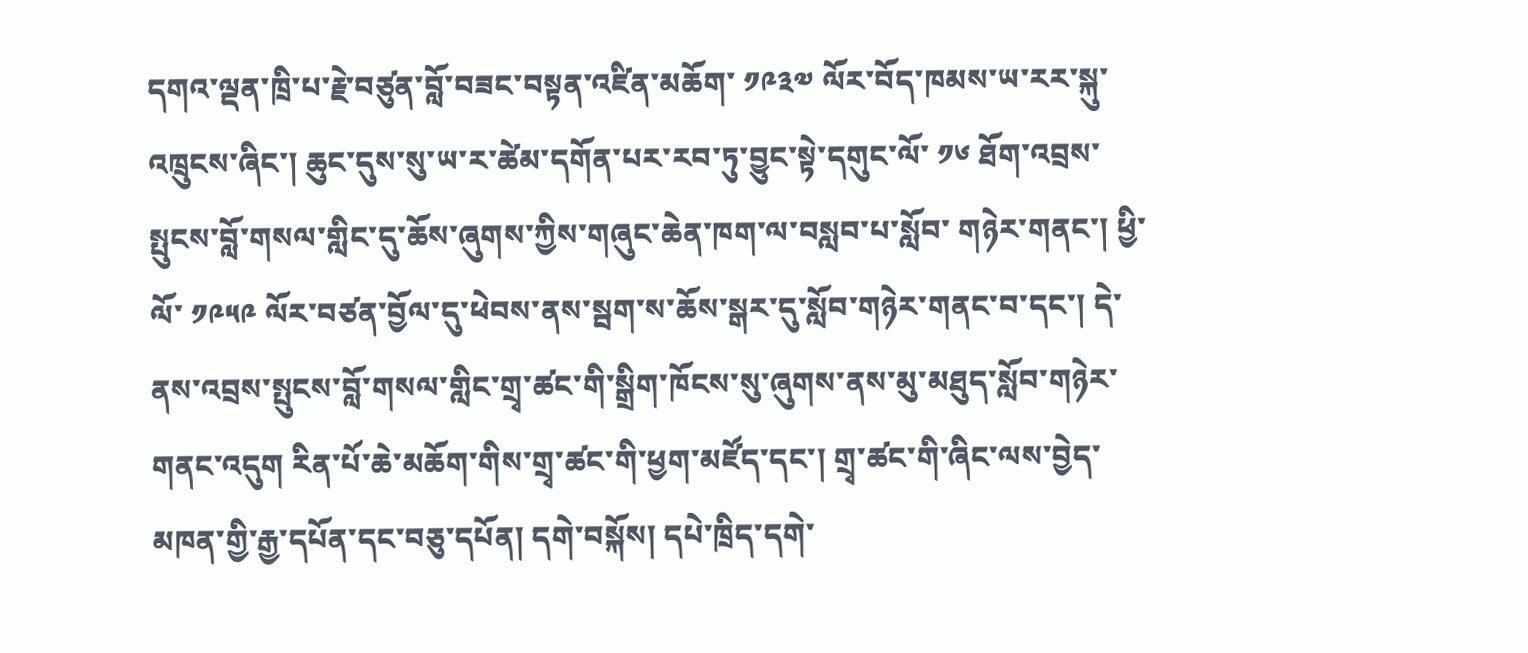དགའ་ལྡན་ཁྲི་པ་རྗེ་བཙུན་བློ་བཟང་བསྟན་འཛིན་མཆོག་ ༡༩༣༧ ལོར་བོད་ཁམས་ཡ་རར་སྐུ་འཁྲུངས་ཞིང་། ཆུང་དུས་སུ་ཡ་ར་ཚེམ་དགོན་པར་རབ་ཏུ་བྱུང་སྟེ་དགུང་ལོ་ ༡༦ ཐོག་འབྲས་སྤུངས་བློ་གསལ་གླིང་དུ་ཆོས་ཞུགས་ཀྱིས་གཞུང་ཆེན་ཁག་ལ་བསླབ་པ་སློབ་ གཉེར་གནང་། ཕྱི་ལོ་ ༡༩༥༩ ལོར་བཙན་བྱོལ་དུ་ཕེབས་ནས་སྦག་ས་ཆོས་སྒར་དུ་སློབ་གཉེར་གནང་བ་དང་། དེ་ནས་འབྲས་སྤུངས་བློ་གསལ་གླིང་གྲྭ་ཚང་གི་སྒྲིག་ཁོངས་སུ་ཞུགས་ནས་མུ་མཐུད་སློབ་གཉེར་གནང་འདུག རིན་པོ་ཆེ་མཆོག་གིས་གྲྭ་ཚང་གི་ཕྱག་མཛོད་དང་། གྲྭ་ཚང་གི་ཞིང་ལས་བྱེད་མཁན་གྱི་རྒྱ་དཔོན་དང་བཅུ་དཔོན། དགེ་བསྐོས། དཔེ་ཁྲིད་དགེ་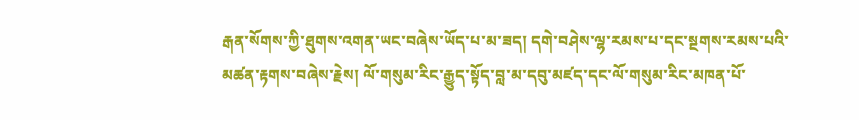རྒན་སོགས་ཀྱི་ཐུགས་འགན་ཡང་བཞེས་ཡོད་པ་མ་ཟད། དགེ་བཤེས་ལྷ་རམས་པ་དང་སྔགས་རམས་པའི་མཚན་རྟགས་བཞེས་རྗེས། ལོ་གསུམ་རིང་རྒྱུད་སྟོད་བླ་མ་དབུ་མཛད་དང་ལོ་གསུམ་རིང་མཁན་པོ་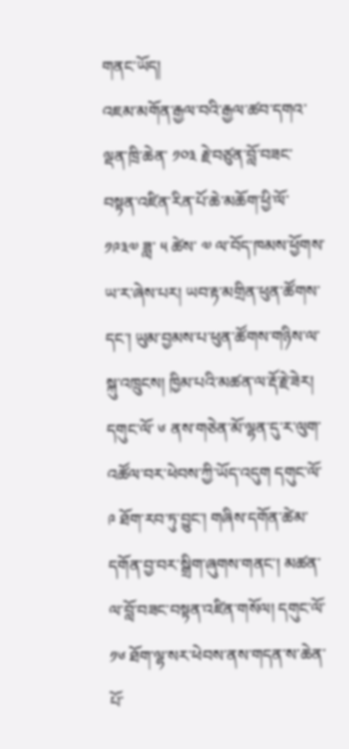གནང་ཡོད།
འཇམ་མགོན་རྒྱལ་བའི་རྒྱལ་ཚབ་དགའ་ལྡན་ཁྲི་ཆེན་ ༡༠༣ རྗེ་བཙུན་བློ་བཟང་བསྟན་འཛིན་རིན་པོ་ཆེ་མཆོག་ཕྱི་ལོ་ ༡༩༣༧ ཟླ་ ༥ ཚེས་ ༧ ལ་བོད་ཁམས་ཕྱོགས་ཡ་ར་ཞེས་པར། ཡབ་རྟ་མགྲིན་ཕུན་ཚོགས་དང་། ཡུམ་བྱམས་པ་ཕུན་ཚོགས་གཉིས་ལ་སྐུ་འཁྲུངས། ཁྱིམ་པའི་མཚན་ལ་རྡོ་རྗེ་ཟེར། དགུང་ལོ་ ༦ ནས་གཅེན་མོ་ལྷན་དུ་ར་ལུག་འཚོལ་བར་ཕེབས་ཀྱི་ཡོད་འདུག དགུང་ལོ་ ༩ ཐོག་རབ་ཏུ་བྱུང་། གཞིས་དགོན་ཚེམ་དགོན་བྱ་བར་སྒྲིག་ཞུགས་གནང་། མཚན་ལ་བློ་བཟང་བསྟན་འཛིན་གསོལ། དགུང་ལོ་ ༡༦ ཐོག་ལྷ་སར་ཕེབས་ནས་གདན་ས་ཆེན་པོ་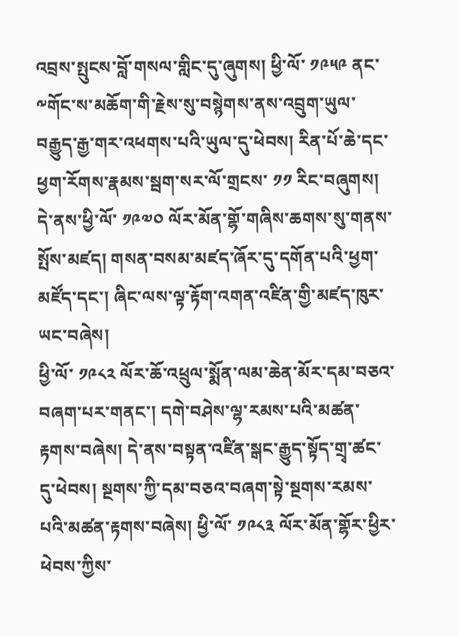འབྲས་སྤུངས་བློ་གསལ་གླིང་དུ་ཞུགས། ཕྱི་ལོ་ ༡༩༥༩ ནང་༸གོང་ས་མཆོག་གི་རྗེས་སུ་བསྙེགས་ནས་འབྲུག་ཡུལ་བརྒྱུད་རྒྱ་གར་འཕགས་པའི་ཡུལ་དུ་ཕེབས། རིན་པོ་ཆེ་དང་ཕྱག་རོགས་རྣམས་སྦག་སར་ལོ་གྲངས་ ༡༡ རིང་བཞུགས། དེ་ནས་ཕྱི་ལོ་ ༡༩༧༠ ལོར་མོན་གྷོ་གཞིས་ཆགས་སུ་གནས་སྤོས་མཛད། གསན་བསམ་མཛད་ཞོར་དུ་དགོན་པའི་ཕྱག་མཛོད་དང་། ཞིང་ལས་ལྟ་རྟོག་འགན་འཛིན་གྱི་མཛད་ཁུར་ཡང་བཞེས།
ཕྱི་ལོ་ ༡༩༨༢ ལོར་ཆོ་འཕྲུལ་སྨོན་ལམ་ཆེན་མོར་དམ་བཅའ་བཞག་པར་གནང་། དགེ་བཤེས་ལྷ་རམས་པའི་མཚན་རྟགས་བཞེས། དེ་ནས་བསྟན་འཛིན་སྒང་རྒྱུད་སྟོད་གྲྭ་ཚང་དུ་ཕེབས། སྔགས་ཀྱི་དམ་བཅའ་བཞག་སྟེ་སྔགས་རམས་པའི་མཚན་རྟགས་བཞེས། ཕྱི་ལོ་ ༡༩༨༣ ལོར་མོན་གྷོར་ཕྱིར་ཕེབས་ཀྱིས་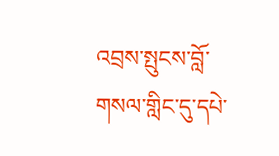འབྲས་སྤུངས་བློ་གསལ་གླིང་དུ་དཔེ་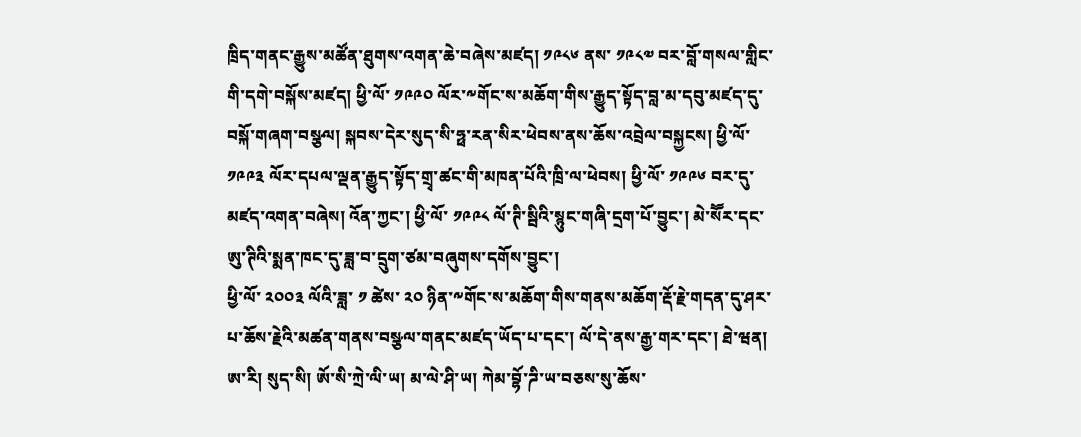ཁྲིད་གནང་རྒྱུས་མཚོན་ཐུགས་འགན་ཆེ་བཞེས་མཛད། ༡༩༨༦ ནས་ ༡༩༨༧ བར་བློ་གསལ་གླིང་གི་དགེ་བསྐོས་མཛད། ཕྱི་ལོ་ ༡༩༩༠ ལོར་༸གོང་ས་མཆོག་གིས་རྒྱུད་སྟོད་བླ་མ་དབུ་མཛད་དུ་བསྐོ་གཞག་བསྩལ། སྐབས་དེར་སུད་སི་ཧྥ་རན་སིར་ཕེབས་ནས་ཆོས་འབྲེལ་བསྐྱངས། ཕྱི་ལོ་ ༡༩༩༣ ལོར་དཔལ་ལྡན་རྒྱུད་སྟོད་གྲྭ་ཚང་གི་མཁན་པོའི་ཁྲི་ལ་ཕེབས། ཕྱི་ལོ་ ༡༩༩༦ བར་དུ་མཛད་འགན་བཞེས། འོན་ཀྱང་། ཕྱི་ལོ་ ༡༩༩༨ ལོ་ཊི་སྦིའི་སྙུང་གཞི་དྲག་པོ་བྱུང་། མེ་སཽར་དང་ཨུ་ཊིའི་སྨན་ཁང་དུ་ཟླ་བ་དྲུག་ཙམ་བཞུགས་དགོས་བྱུང་།
ཕྱི་ལོ་ ༢༠༠༣ ལོའི་ཟླ་ ༡ ཚེས་ ༢༠ ཉིན་༸གོང་ས་མཆོག་གིས་གནས་མཆོག་རྡོ་རྗེ་གདན་དུ་ཤར་པ་ཆོས་རྗེའི་མཚན་གནས་བསྩལ་གནང་མཛད་ཡོད་པ་དང་། ལོ་དེ་ནས་རྒྱ་གར་དང་། ཐེ་ཝན། ཨ་རི། སུད་སི། ཨོ་སི་ཀྲེ་ལི་ཡ། མ་ལེ་ཤི་ཡ། ཀེམ་བྷོ་ཌི་ཡ་བཅས་སུ་ཆོས་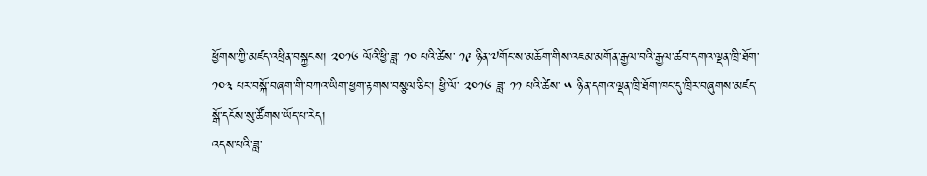ཕྱོགས་ཀྱི་མཛད་འཕྲིན་བསྐྱངས། ༢༠༡༦ ལོའི་ཕྱི་ཟླ་ ༡༠ པའི་ཚེས་ ༡༩ ཉིན་༧གོང་ས་མཆོག་གིས་འཇམ་མགོན་རྒྱལ་བའི་རྒྱལ་ཚབ་དགའ་ལྡན་ཁྲི་ཐོག་ ༡༠༣ པར་བསྐོ་བཞག་གི་བཀའ་ཡིག་ཕྱག་རྟགས་བསྩལ་ཅིང་། ཕྱི་ལོ་ ༢༠༡༦ ཟླ་ ༡༡ པའི་ཚེས་ ༥ ཉིན་དགའ་ལྡན་ཁྲི་ཐོག་ཁང་དུ་ཁྲིར་བཞུགས་མཛད་སྒོ་དངོས་སུ་ཚོགས་ཡོད་པ་རེད།
འདས་པའི་ཟླ་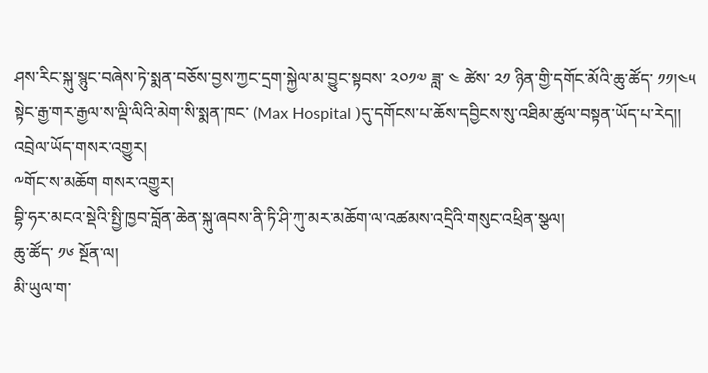ཤས་རིང་སྐུ་སྙུང་བཞེས་ཏེ་སྨན་བཅོས་བྱས་ཀྱང་དྲག་སྐྱེལ་མ་བྱུང་སྟབས་ ༢༠༡༧ ཟླ་ ༤ ཚེས་ ༢༡ ཉིན་གྱི་དགོང་མོའི་ཆུ་ཚོད་ ༡༡།༤༥ སྟེང་རྒྱ་གར་རྒྱལ་ས་ལྡི་ལིའི་མེག་སི་སྨན་ཁང་ (Max Hospital )དུ་དགོངས་པ་ཆོས་དབྱིངས་སུ་འཐིམ་ཚུལ་བསྟན་ཡོད་པ་རེད།།
འབྲེལ་ཡོད་གསར་འགྱུར།
༸གོང་ས་མཆོག གསར་འགྱུར།
བྷི་ཧར་མངའ་སྡེའི་སྤྱི་ཁྱབ་བློན་ཆེན་སྐུ་ཞབས་ནི་ཏི་ཤི་ཀུ་མར་མཆོག་ལ་འཚམས་འདྲིའི་གསུང་འཕྲིན་སྩལ།
ཆུ་ཚོད་ ༡༦ སྔོན་ལ།
མི་ཡུལ་ག་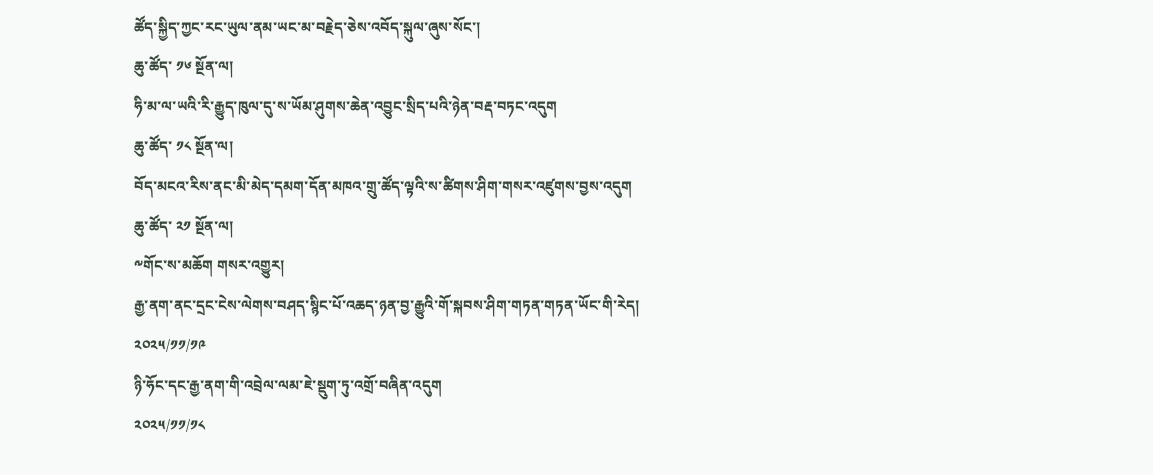ཚོད་སྐྱིད་ཀྱང་རང་ཡུལ་ནམ་ཡང་མ་བརྗེད་ཅེས་འབོད་སྐུལ་ཞུས་སོང་།
ཆུ་ཚོད་ ༡༦ སྔོན་ལ།
ཧི་མ་ལ་ཡའི་རི་རྒྱུད་ཁུལ་དུ་ས་ཡོམ་ཤུགས་ཆེན་འབྱུང་སྲིད་པའི་ཉེན་བརྡ་བཏང་འདུག
ཆུ་ཚོད་ ༡༨ སྔོན་ལ།
བོད་མངའ་རིས་ནང་མི་མེད་དམག་དོན་མཁའ་གྲུ་ཚོད་ལྟའི་ས་ཚིགས་ཤིག་གསར་འཛུགས་བྱས་འདུག
ཆུ་ཚོད་ ༢༡ སྔོན་ལ།
༸གོང་ས་མཆོག གསར་འགྱུར།
རྒྱ་ནག་ནང་དྲང་ངེས་ལེགས་བཤད་སྙིང་པོ་འཆད་ཉན་བྱ་རྒྱུའི་གོ་སྐབས་ཤིག་གཏན་གཏན་ཡོང་གི་རེད།
༢༠༢༥/༡༡/༡༩
ཉི་ཧོང་དང་རྒྱ་ནག་གི་འབྲེལ་ལམ་ཇེ་སྡུག་ཏུ་འགྲོ་བཞིན་འདུག
༢༠༢༥/༡༡/༡༨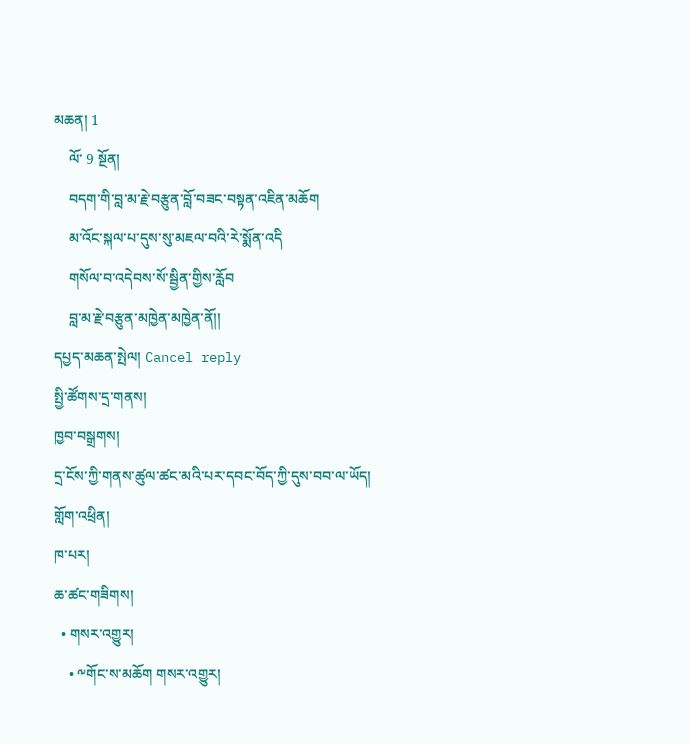མཆན། 1
    ལོ་ 9 སྔོན།
    བདག་གི་བླ་མ་རྗེ་བརྩུན་བློ་བཟང་བསྟན་འཇིན་མཆོག
    མ་འོང་སྐལ་པ་དུས་སུ་མཇལ་བའི་རེ་སྨོན་འདི
    གསོལ་བ་འདེབས་སོ་སྦྱིན་གྱིས་རློབ
    བླ་མ་རྗེ་བརྩུན་མཁྱེན་མཁྱེན་ནོ།།
དཔྱད་མཆན་སྤེལ། Cancel reply
སྤྱི་ཚོགས་དྲ་གནས།
ཁྱབ་བསྒྲགས།
དྲ་ངོས་ཀྱི་གནས་ཚུལ་ཚང་མའི་པར་དབང་བོད་ཀྱི་དུས་བབ་ལ་ཡོད།
གློག་འཕྲིན།
ཁ་པར།
ཆ་ཚང་གཟིགས།
  • གསར་འགྱུར།
    • ༸གོང་ས་མཆོག གསར་འགྱུར།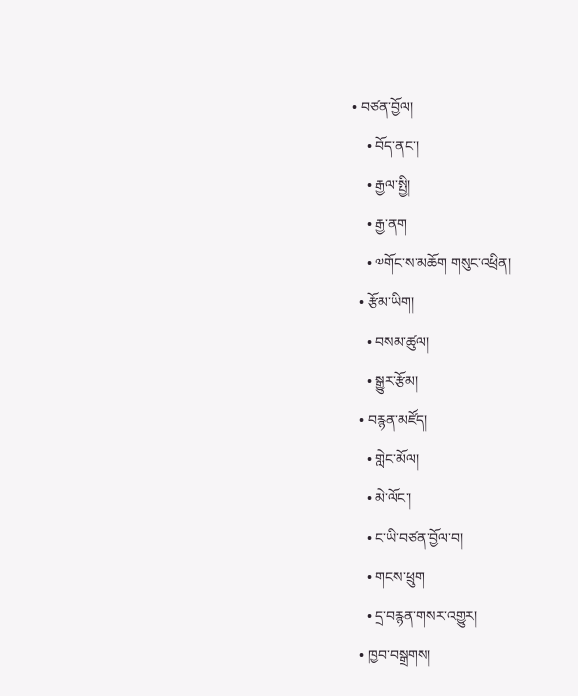• བཙན་བྱོལ།
    • བོད་ནང་།
    • རྒྱལ་སྤྱི།
    • རྒྱ་ནག
    • ༧གོང་ས་མཆོག གསུང་འཕྲིན།
  • རྩོམ་ཡིག།
    • བསམ་ཚུལ།
    • སྒྱུར་རྩོམ།
  • བརྙན་མཛོད།
    • གླེང་མོལ།
    • མེ་ལོང་།
    • ང་ཡི་བཙན་བྱོལ་བ།
    • གངས་ཕྲུག
    • དྲ་བརྙན་གསར་འགྱུར།
  • ཁྱབ་བསྒྲགས།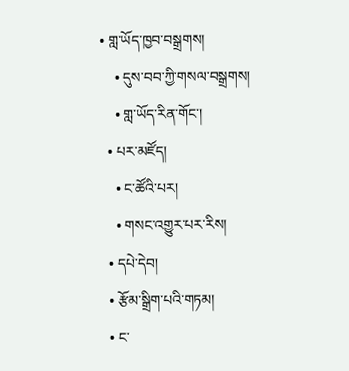• གླ་ཡོད་ཁྱབ་བསྒྲགས།
    • དུས་བབ་ཀྱི་གསལ་བསྒྲགས།
    • གླ་ཡོད་རིན་གོང་།
  • པར་མཛོད།
    • ང་ཚོའི་པར།
    • གསང་འགྱུར་པར་རིས།
  • དཔེ་དེབ།
  • རྩོམ་སྒྲིག་པའི་གཏམ།
  • ང་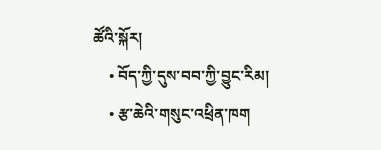ཚོའི་སྐོར།
    • བོད་ཀྱི་དུས་བབ་ཀྱི་བྱུང་རིམ།
    • རྩ་ཆེའི་གསུང་འཕྲིན་ཁག